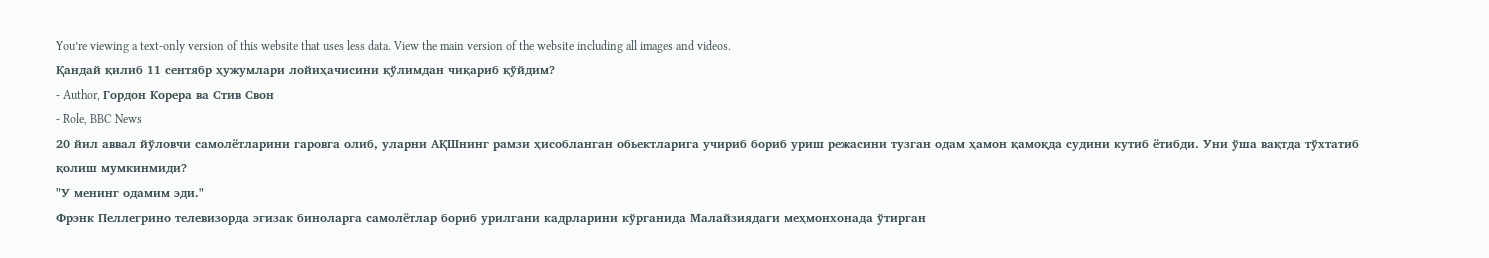You’re viewing a text-only version of this website that uses less data. View the main version of the website including all images and videos.
Қандай қилиб 11 сентябр ҳужумлари лойиҳачисини қўлимдан чиқариб қўйдим?
- Author, Гордон Корера ва Стив Свон
- Role, BBC News
20 йил аввал йўловчи самолётларини гаровга олиб, уларни АҚШнинг рамзи ҳисобланган обьектларига учириб бориб уриш режасини тузган одам ҳамон қамоқда судини кутиб ётибди. Уни ўша вақтда тўхтатиб қолиш мумкинмиди?
"У менинг одамим эди."
Фрэнк Пеллегрино телевизорда эгизак биноларга самолётлар бориб урилгани кадрларини кўрганида Малайзиядаги меҳмонхонада ўтирган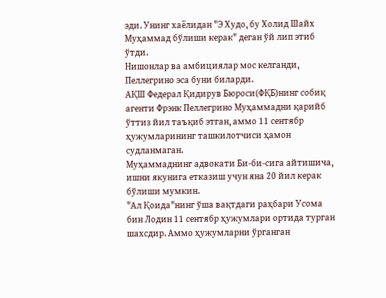эди. Унинг хаёлидан "Э Худо, бу Холид Шайх Муҳаммад бўлиши керак" деган ўй лип этиб ўтди.
Нишонлар ва амбициялар мос келганди, Пеллегрино эса буни биларди.
АҚШ Федерал Қидирув Бюроси(ФҚБ)нинг собиқ агенти Фрэнк Пеллегрино Муҳаммадни қарийб ўттиз йил таъқиб этган, аммо 11 сентябр ҳужумларининг ташкилотчиси ҳамон судланмаган.
Муҳаммаднинг адвокати Би-би-сига айтишича, ишни якунига етказиш учун яна 20 йил керак бўлиши мумкин.
"Ал Қоида"нинг ўша вақтдаги раҳбари Усома бин Лодин 11 сентябр ҳужумлари ортида турган шахсдир. Аммо ҳужумларни ўрганган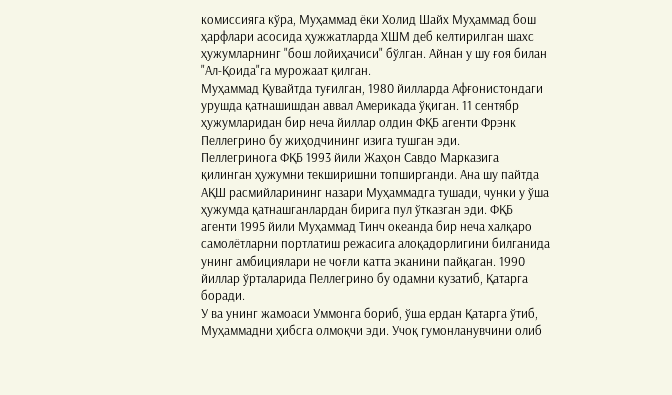комиссияга кўра, Муҳаммад ёки Холид Шайх Муҳаммад бош ҳарфлари асосида ҳужжатларда ХШМ деб келтирилган шахс ҳужумларнинг "бош лойиҳачиси" бўлган. Айнан у шу ғоя билан "Ал-Қоида"га мурожаат қилган.
Муҳаммад Қувайтда туғилган, 1980 йилларда Афғонистондаги урушда қатнашишдан аввал Америкада ўқиган. 11 сентябр ҳужумларидан бир неча йиллар олдин ФҚБ агенти Фрэнк Пеллегрино бу жиҳодчининг изига тушган эди.
Пеллегринога ФҚБ 1993 йили Жаҳон Савдо Марказига қилинган ҳужумни текширишни топширганди. Ана шу пайтда АҚШ расмийларининг назари Муҳаммадга тушади, чунки у ўша ҳужумда қатнашганлардан бирига пул ўтказган эди. ФҚБ агенти 1995 йили Муҳаммад Тинч океанда бир неча халқаро самолётларни портлатиш режасига алоқадорлигини билганида унинг амбициялари не чоғли катта эканини пайқаган. 1990 йиллар ўрталарида Пеллегрино бу одамни кузатиб, Қатарга боради.
У ва унинг жамоаси Уммонга бориб, ўша ердан Қатарга ўтиб, Муҳаммадни ҳибсга олмоқчи эди. Учоқ гумонланувчини олиб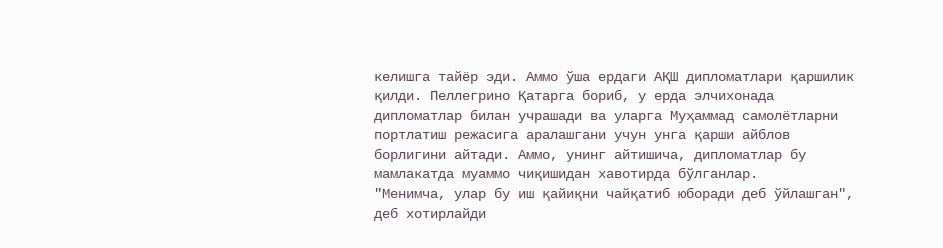келишга тайёр эди. Аммо ўша ердаги АҚШ дипломатлари қаршилик қилди. Пеллегрино Қатарга бориб, у ерда элчихонада дипломатлар билан учрашади ва уларга Муҳаммад самолётларни портлатиш режасига аралашгани учун унга қарши айблов борлигини айтади. Аммо, унинг айтишича, дипломатлар бу мамлакатда муаммо чиқишидан хавотирда бўлганлар.
"Менимча, улар бу иш қайиқни чайқатиб юборади деб ўйлашган", деб хотирлайди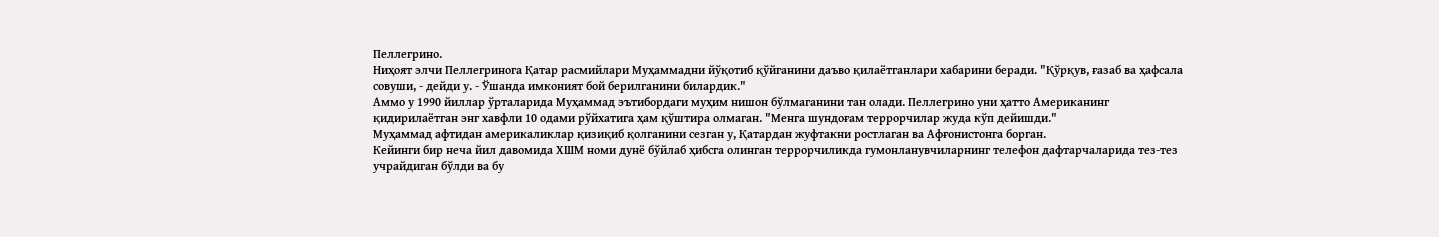Пеллегрино.
Ниҳоят элчи Пеллегринога Қатар расмийлари Муҳаммадни йўқотиб қўйганини даъво қилаётганлари хабарини беради. "Қўрқув, ғазаб ва ҳафсала совуши, - дейди у. - Ўшанда имконият бой берилганини билардик."
Аммо у 1990 йиллар ўрталарида Муҳаммад эътибордаги муҳим нишон бўлмаганини тан олади. Пеллегрино уни ҳатто Американинг қидирилаётган энг хавфли 10 одами рўйхатига ҳам қўштира олмаган. "Менга шундоғам террорчилар жуда кўп дейишди."
Муҳаммад афтидан америкаликлар қизиқиб қолганини сезган у, Қатардан жуфтакни ростлаган ва Афғонистонга борган.
Кейинги бир неча йил давомида ХШМ номи дунё бўйлаб ҳибсга олинган террорчиликда гумонланувчиларнинг телефон дафтарчаларида тез-тез учрайдиган бўлди ва бу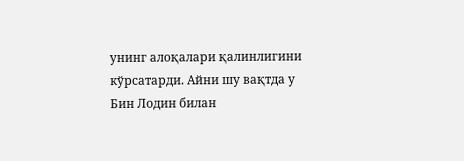унинг алоқалари қалинлигини кўрсатарди. Айни шу вақтда у Бин Лодин билан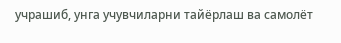учрашиб, унга учувчиларни тайёрлаш ва самолёт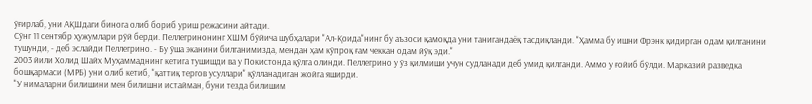ўғирлаб, уни АҚШдаги бинога олиб бориб уриш режасини айтади.
Сўнг 11 сентябр ҳужумлари рўй берди. Пеллегринонинг ХШМ бўйича шубҳалари "Ал-Қоида"нинг бу аъзоси қамоқда уни танигандаёқ тасдиқланди. "Ҳамма бу ишни Фрэнк қидирган одам қилганини тушунди, - деб эслайди Пеллегрино. - Бу ўша эканини билганимизда, мендан ҳам кўпроқ ғам чеккан одам йўқ эди."
2003 йили Холид Шайх Муҳаммаднинг кетига тушишди ва у Покистонда қўлга олинди. Пеллегрино у ўз қилмиши учун судланади деб умид қилганди. Аммо у ғойиб бўлди. Марказий разведка бошқармаси (МРБ) уни олиб кетиб, "қаттиқ тергов усуллари" қўлланадиган жойга яширди.
"У нималарни билишини мен билишни истайман, буни тезда билишим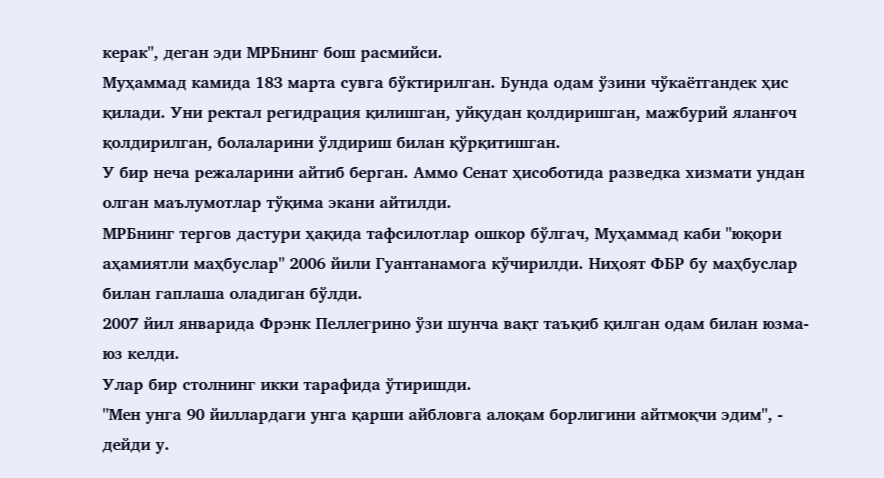керак", деган эди МРБнинг бош расмийси.
Муҳаммад камида 183 марта сувга бўктирилган. Бунда одам ўзини чўкаётгандек ҳис қилади. Уни ректал регидрация қилишган, уйқудан қолдиришган, мажбурий яланғоч қолдирилган, болаларини ўлдириш билан қўрқитишган.
У бир неча режаларини айтиб берган. Аммо Сенат ҳисоботида разведка хизмати ундан олган маълумотлар тўқима экани айтилди.
МРБнинг тергов дастури ҳақида тафсилотлар ошкор бўлгач, Муҳаммад каби "юқори аҳамиятли маҳбуслар" 2006 йили Гуантанамога кўчирилди. Ниҳоят ФБР бу маҳбуслар билан гаплаша оладиган бўлди.
2007 йил январида Фрэнк Пеллегрино ўзи шунча вақт таъқиб қилган одам билан юзма-юз келди.
Улар бир столнинг икки тарафида ўтиришди.
"Мен унга 90 йиллардаги унга қарши айбловга алоқам борлигини айтмоқчи эдим", - дейди у.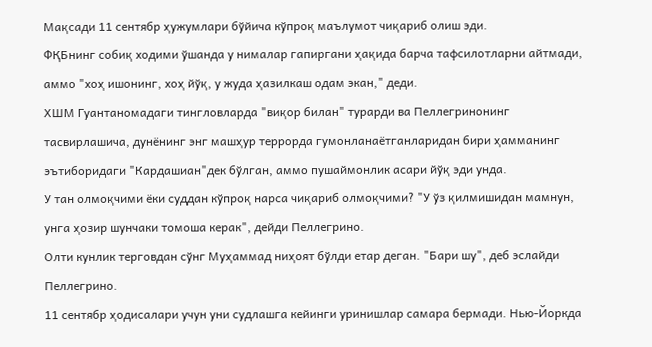Мақсади 11 сентябр ҳужумлари бўйича кўпроқ маълумот чиқариб олиш эди.
ФҚБнинг собиқ ходими ўшанда у нималар гапиргани ҳақида барча тафсилотларни айтмади, аммо "хоҳ ишонинг, хоҳ йўқ, у жуда ҳазилкаш одам экан," деди.
ХШМ Гуантаномадаги тингловларда "виқор билан" турарди ва Пеллегринонинг тасвирлашича, дунёнинг энг машҳур террорда гумонланаётганларидан бири ҳамманинг эътиборидаги "Кардашиан"дек бўлган, аммо пушаймонлик асари йўқ эди унда.
У тан олмоқчими ёки суддан кўпроқ нарса чиқариб олмоқчими? "У ўз қилмишидан мамнун, унга ҳозир шунчаки томоша керак", дейди Пеллегрино.
Олти кунлик терговдан сўнг Муҳаммад ниҳоят бўлди етар деган. "Бари шу", деб эслайди Пеллегрино.
11 сентябр ҳодисалари учун уни судлашга кейинги уринишлар самара бермади. Нью-Йоркда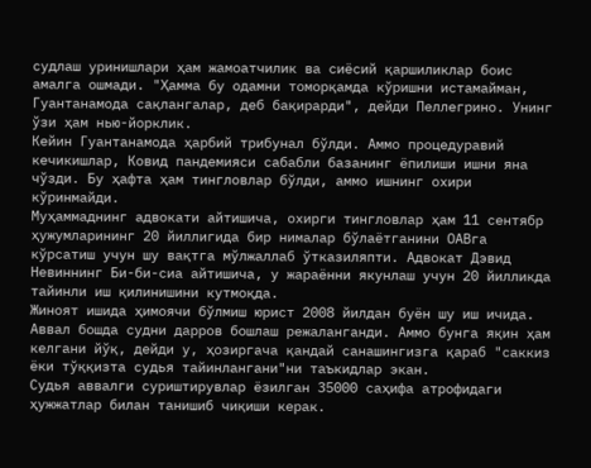судлаш уринишлари ҳам жамоатчилик ва сиёсий қаршиликлар боис амалга ошмади. "Ҳамма бу одамни томорқамда кўришни истамайман, Гуантанамода сақлангалар, деб бақирарди", дейди Пеллегрино. Унинг ўзи ҳам нью-йорклик.
Кейин Гуантанамода ҳарбий трибунал бўлди. Аммо процедуравий кечикишлар, Ковид пандемияси сабабли базанинг ёпилиши ишни яна чўзди. Бу ҳафта ҳам тингловлар бўлди, аммо ишнинг охири кўринмайди.
Муҳаммаднинг адвокати айтишича, охирги тингловлар ҳам 11 сентябр ҳужумларининг 20 йиллигида бир нималар бўлаётганини ОАВга кўрсатиш учун шу вақтга мўлжаллаб ўтказиляпти. Адвокат Дэвид Невиннинг Би-би-сиа айтишича, у жараённи якунлаш учун 20 йилликда тайинли иш қилинишини кутмоқда.
Жиноят ишида ҳимоячи бўлмиш юрист 2008 йилдан буён шу иш ичида. Аввал бошда судни дарров бошлаш режаланганди. Аммо бунга яқин ҳам келгани йўқ, дейди у, ҳозиргача қандай санашингизга қараб "саккиз ёки тўққизта судья тайинлангани"ни таъкидлар экан.
Судья аввалги суриштирувлар ёзилган 35000 саҳифа атрофидаги ҳужжатлар билан танишиб чиқиши керак.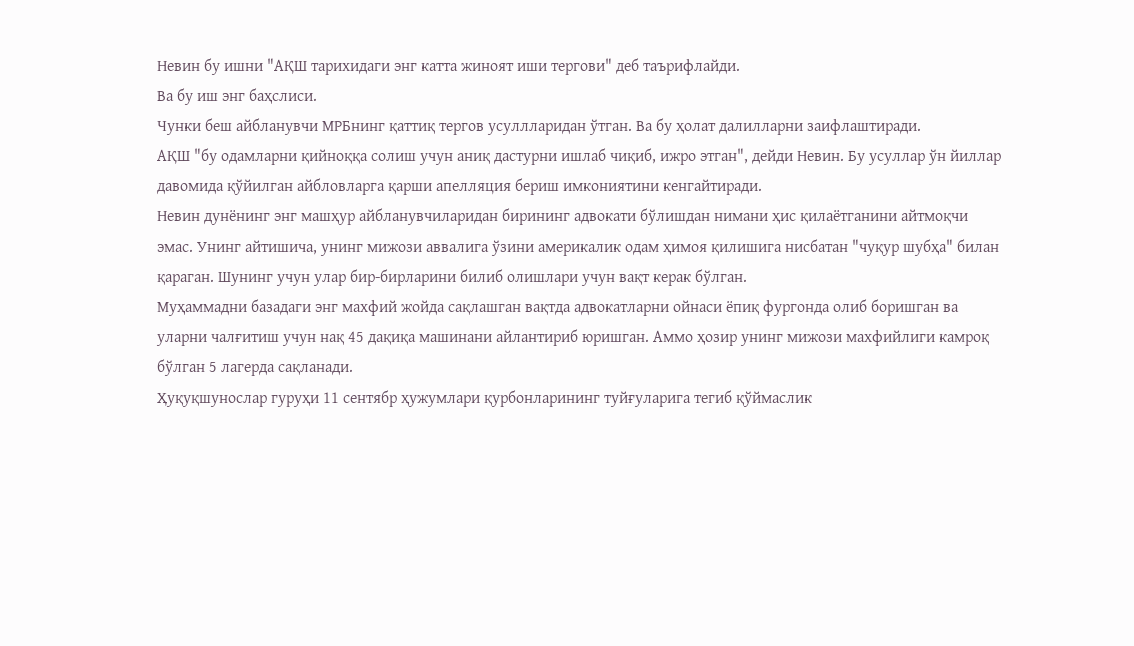Невин бу ишни "АҚШ тарихидаги энг катта жиноят иши тергови" деб таърифлайди.
Ва бу иш энг баҳслиси.
Чунки беш айбланувчи МРБнинг қаттиқ тергов усуллларидан ўтган. Ва бу ҳолат далилларни заифлаштиради.
АҚШ "бу одамларни қийноққа солиш учун аниқ дастурни ишлаб чиқиб, ижро этган", дейди Невин. Бу усуллар ўн йиллар давомида қўйилган айбловларга қарши апелляция бериш имкониятини кенгайтиради.
Невин дунёнинг энг машҳур айбланувчиларидан бирининг адвокати бўлишдан нимани ҳис қилаётганини айтмоқчи эмас. Унинг айтишича, унинг мижози аввалига ўзини америкалик одам ҳимоя қилишига нисбатан "чуқур шубҳа" билан қараган. Шунинг учун улар бир-бирларини билиб олишлари учун вақт керак бўлган.
Муҳаммадни базадаги энг махфий жойда сақлашган вақтда адвокатларни ойнаси ёпиқ фургонда олиб боришган ва уларни чалғитиш учун нақ 45 дақиқа машинани айлантириб юришган. Аммо ҳозир унинг мижози махфийлиги камроқ бўлган 5 лагерда сақланади.
Ҳуқуқшунослар гуруҳи 11 сентябр ҳужумлари қурбонларининг туйғуларига тегиб қўймаслик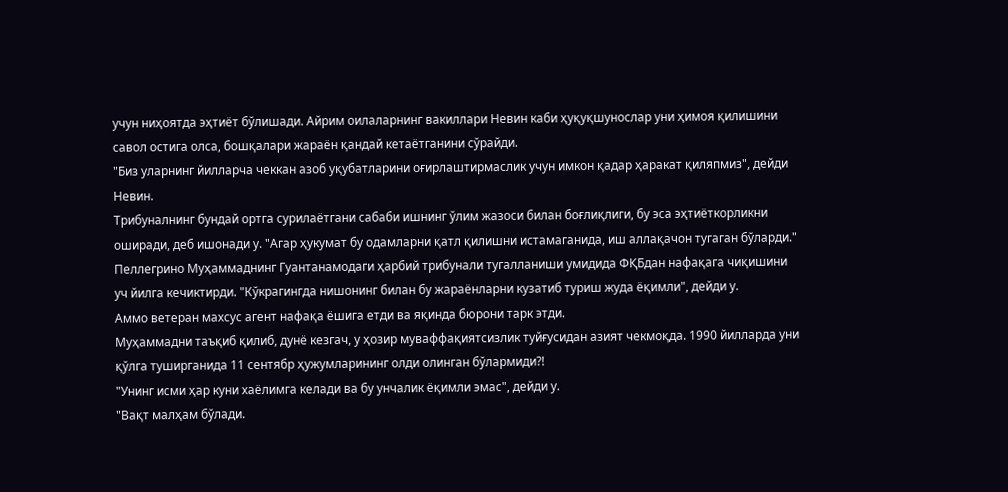учун ниҳоятда эҳтиёт бўлишади. Айрим оилаларнинг вакиллари Невин каби ҳуқуқшунослар уни ҳимоя қилишини савол остига олса, бошқалари жараён қандай кетаётганини сўрайди.
"Биз уларнинг йилларча чеккан азоб уқубатларини оғирлаштирмаслик учун имкон қадар ҳаракат қиляпмиз", дейди Невин.
Трибуналнинг бундай ортга сурилаётгани сабаби ишнинг ўлим жазоси билан боғлиқлиги, бу эса эҳтиёткорликни оширади, деб ишонади у. "Агар ҳукумат бу одамларни қатл қилишни истамаганида, иш аллақачон тугаган бўларди."
Пеллегрино Муҳаммаднинг Гуантанамодаги ҳарбий трибунали тугалланиши умидида ФҚБдан нафақага чиқишини уч йилга кечиктирди. "Кўкрагингда нишонинг билан бу жараёнларни кузатиб туриш жуда ёқимли", дейди у.
Аммо ветеран махсус агент нафақа ёшига етди ва яқинда бюрони тарк этди.
Муҳаммадни таъқиб қилиб, дунё кезгач, у ҳозир муваффақиятсизлик туйғусидан азият чекмоқда. 1990 йилларда уни қўлга туширганида 11 сентябр ҳужумларининг олди олинган бўлармиди?!
"Унинг исми ҳар куни хаёлимга келади ва бу унчалик ёқимли эмас", дейди у.
"Вақт малҳам бўлади.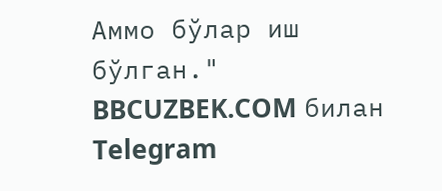Аммо бўлар иш бўлган."
BBCUZBEK.COM билан Telegram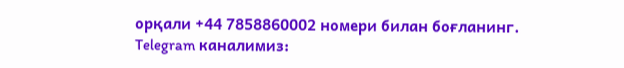орқали +44 7858860002 номери билан боғланинг.
Telegram каналимиз: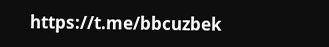https://t.me/bbcuzbek